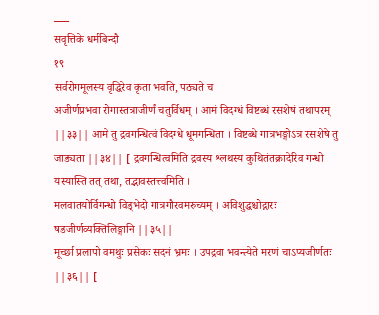___
सवृत्तिके धर्मबिन्दौ
१९
सर्वरोगमूलस्य वृद्धिरेव कृता भवति, पठ्यते च
अजीर्णप्रभवा रोगास्तत्राजीर्णं चतुर्विधम् । आमं विदग्धं विष्टब्धं रसशेषं तथापरम् ||३३|| आमे तु द्रवगन्धित्वं विदग्धे धूमगन्धिता । विष्टब्धे गात्रभङ्गोऽत्र रसशेषे तु जाड्यता ||३४|| [ द्रवगन्धित्वमिति द्रवस्य श्लथस्य कुथितंतक्रादेरिव गन्धो यस्यास्ति तत् तथा, तद्भावस्तत्त्वमिति ।
मलवातयोर्विगन्धो विड्भेदो गात्रगौरवमरुच्यम् । अविशुद्धश्चोद्गारः षडजीर्णव्यक्तिलिङ्गानि ||३५||
मूर्च्छा प्रलापो वमथुः प्रसेकः सदनं भ्रमः । उपद्रवा भवन्त्येते मरणं चाऽप्यजीर्णतः ||३६|| [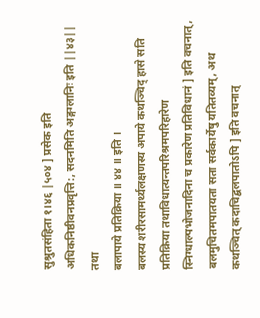सुश्रुतसंहिता १।४६ |५०४ ] प्रसेक इति अधिकनिष्ठीवनप्रवृत्ति:, सदनमिति अङ्गग्लानिः इति ||४३|| तथा
बलापाये प्रतिक्रिया ॥ ४४ ॥ इति ।
बलस्य शरीरसामर्थ्यलक्षणस्य अपाये कथञ्चिद् हासे सति प्रतिक्रिया तथाविधात्यन्तपरिश्रमपरिहारेण स्निग्धाल्पभोजनादिना च प्रकारेण प्रतिविधानं ] इति वचनात्, बलमुचितमपातयता सता सर्वकार्येषु यतितव्यम्, अथ कथञ्चित् कदाचिद्बलपातोऽपि ] इति वचनात्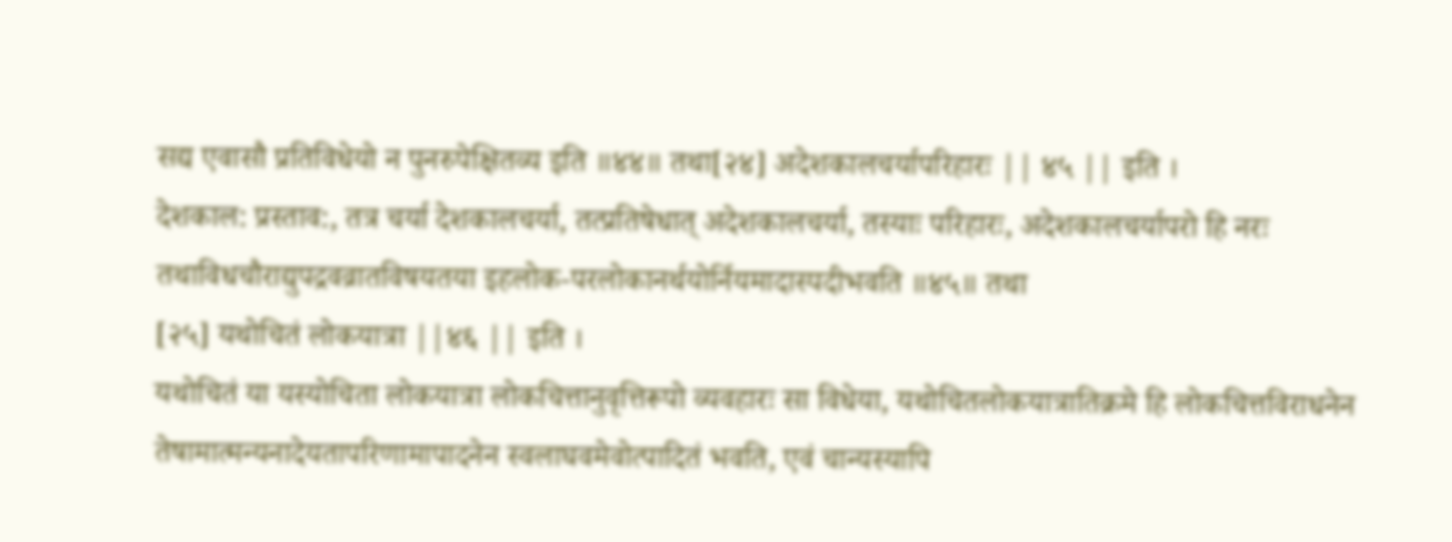सद्य एवासौ प्रतिविधेयो न पुनरुपेक्षितव्य इति ॥४४॥ तथा[२४] अदेशकालचर्यापरिहारः || ४५ || इति ।
देशकाल: प्रस्ताव:, तत्र चर्या देशकालचर्या, तत्प्रतिषेधात् अदेशकालचर्या, तस्याः परिहारः, अदेशकालचर्यापरो हि नरः तथाविधचौराद्युपद्रवव्रातविषयतया इहलोक-परलोकानर्थयोर्नियमादास्पदीभवति ॥४५॥ तथा
[२५] यथोचितं लोकयात्रा ||४६ || इति ।
यथोचितं या यस्योचिता लोकयात्रा लोकचित्तानुवृत्तिरूपो व्यवहारः सा विधेया, यथोचितलोकयात्रातिक्रमे हि लोकचित्तविराधनेन तेषामात्मन्यनादेयतापरिणामापादनेन स्वलाघवमेवोत्पादितं भवति, एवं चान्यस्यापि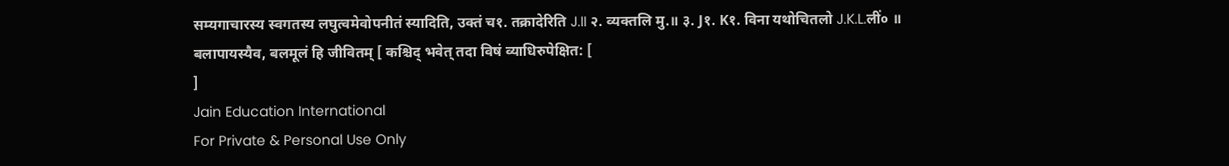सम्यगाचारस्य स्वगतस्य लघुत्वमेवोपनीतं स्यादिति, उक्तं च१. तक्रादेरिति J.II २. व्यक्तलि मु.॥ ३. J१. K१. विना यथोचितलो J.K.L.लीं० ॥
बलापायस्यैव, बलमूलं हि जीवितम् [ कश्चिद् भवेत् तदा विषं व्याधिरुपेक्षित: [
]
Jain Education International
For Private & Personal Use Only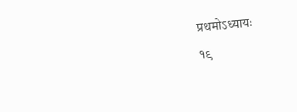प्रथमोऽध्यायः
१९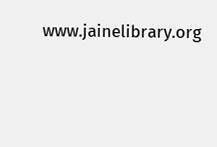www.jainelibrary.org